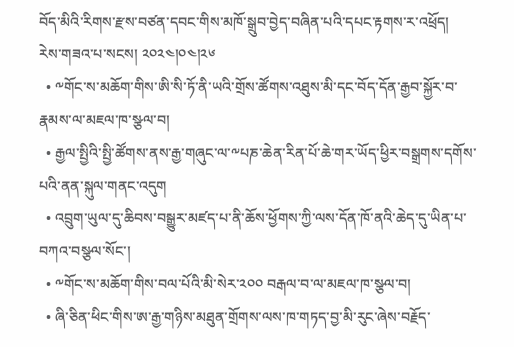བོད་མིའི་རིགས་རྫས་བཙན་དབང་གིས་མཁོ་སྒྲུབ་བྱེད་བཞིན་པའི་དཔང་རྟགས་ར་འཕྲོད།
རེས་གཟའ་པ་སངས། ༢༠༢༤།༠༤།༢༦
  • ༸གོང་ས་མཆོག་གིས་ཨི་སི་ཏོ་ནི་ཡའི་གྲོས་ཚོགས་འཐུས་མི་དང་བོད་དོན་རྒྱབ་སྐྱོར་བ་རྣམས་ལ་མཇལ་ཁ་སྩལ་བ།
  • རྒྱལ་སྤྱིའི་སྤྱི་ཚོགས་ནས་རྒྱ་གཞུང་ལ་༸པཎ་ཆེན་རིན་པོ་ཆེ་གར་ཡོད་ཕྱིར་བསྒྲགས་དགོས་པའི་ནན་སྐུལ་གནང་འདུག
  • འབྲུག་ཡུལ་དུ་ཆིབས་བསྒྱུར་མཛད་པ་ནི་ཆོས་ཕྱོགས་ཀྱི་ལས་དོན་ཁོ་ནའི་ཆེད་དུ་ཡིན་པ་བཀའ་བསྩལ་སོང་།
  • ༸གོང་ས་མཆོག་གིས་བལ་པོའི་མི་སེར་༢༠༠ བརྒལ་བ་ལ་མཇལ་ཁ་སྩལ་བ།
  • ཞི་ཅིན་ཕིང་གིས་ཨ་རྒྱ་གཉིས་མཐུན་གྲོགས་ལས་ཁ་གཏད་བྱ་མི་རུང་ཞེས་བརྗོད་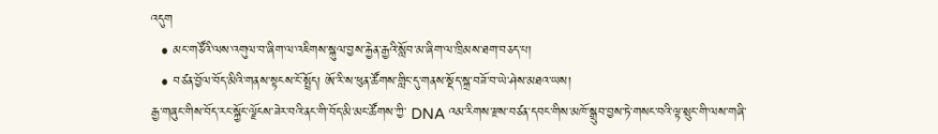འདུག
  • མང་གཙོའི་ལས་འགུལ་བ་ཞིག་ལ་འཇིགས་སྐུལ་བྱས་རྐྱེན་རྒྱའི་སློབ་མ་ཞིག་ལ་ཁྲིམས་ཐག་བཅད་པ།
  • བཙན་བྱོལ་བོད་མིའི་གནས་སྟངས་ངོ་སྤྲོད། ཨོ་རི་ས་ཕུན་ཚོགས་གླིང་དུ་གནས་སྡོད་སྐྲ་བཟོ་བ་ཡེ་ཤེས་མཐའ་ཡས།
རྒྱ་གཞུང་གིས་བོད་རང་སྐྱོང་ལྗོངས་ཟེར་བའི་ནང་གི་བོད་མི་མང་ཚོགས་ཀྱི་ DNA འམ་རིགས་རྫས་བཙན་དབང་གིས་མཁོ་སྒྲུབ་བྱས་ཏེ་གསང་བའི་ལྟ་སྲུང་གི་ལས་གཞི་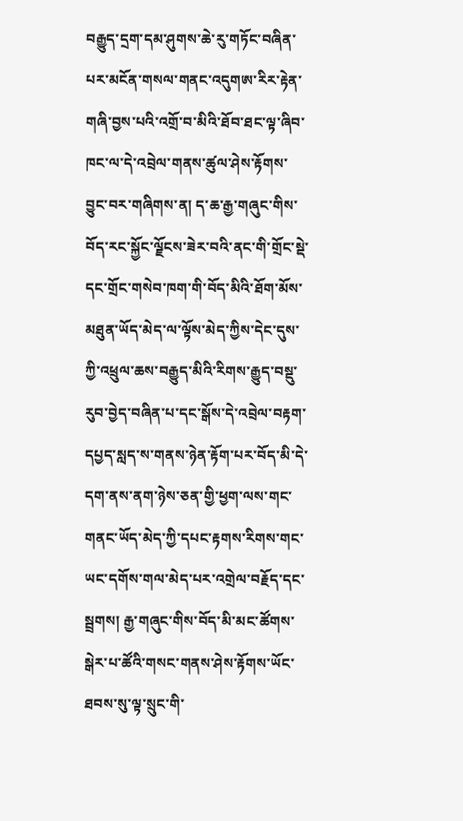བརྒྱུད་དྲག་དམ་ཤུགས་ཆེ་རུ་གཏོང་བཞིན་པར་མངོན་གསལ་གནང་འདུགཨ་རིར་རྟེན་གཞི་བྱས་པའི་འགྲོ་བ་མིའི་ཐོབ་ཐང་ལྟ་ཞིབ་ཁང་ལ་དེ་འབྲེལ་གནས་ཚུལ་ཤེས་རྟོགས་བྱུང་བར་གཞིགས་ན། ད་ཆ་རྒྱ་གཞུང་གིས་བོད་རང་སྐྱོང་ལྗོངས་ཟེར་བའི་ནང་གི་གྲོང་སྡེ་དང་གྲོང་གསེབ་ཁག་གི་བོད་མིའི་ཐོག་མོས་མཐུན་ཡོད་མེད་ལ་ལྟོས་མེད་ཀྱིས་དེང་དུས་ཀྱི་འཕྲུལ་ཆས་བརྒྱུད་མིའི་རིགས་རྒྱུད་བསྡུ་རུབ་བྱེད་བཞིན་པ་དང་སྒོས་དེ་འབྲེལ་བརྟག་དཔྱད་སླད་ས་གནས་ཉེན་རྟོག་པར་བོད་མི་དེ་དག་ནས་ནག་ཉེས་ཅན་གྱི་ཕྱག་ལས་གང་གནང་ཡོད་མེད་ཀྱི་དཔང་རྟགས་རིགས་གང་ཡང་དགོས་གལ་མེད་པར་འགྲེལ་བརྗོད་དང་སྦྲགས། རྒྱ་གཞུང་གིས་བོད་མི་མང་ཚོགས་སྒེར་པ་ཚོའི་གསང་གནས་ཤེས་རྟོགས་ཡོང་ཐབས་སུ་ལྟ་སྲུང་གི་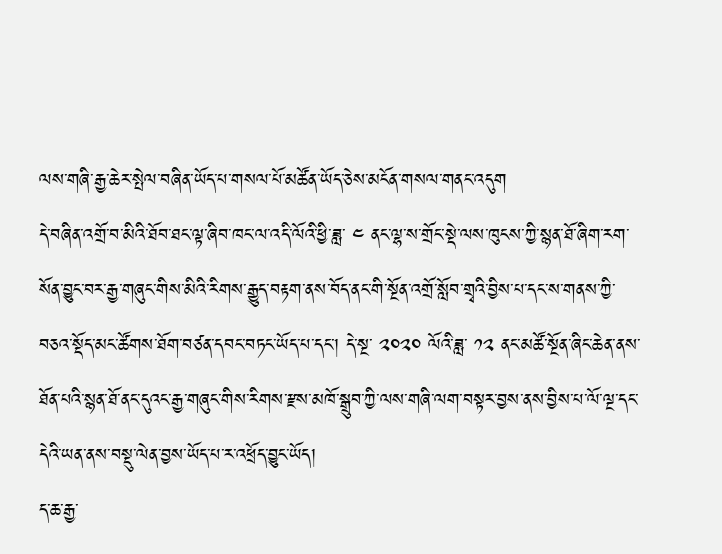ལས་གཞི་རྒྱ་ཆེར་སྤེལ་བཞིན་ཡོད་པ་གསལ་པོ་མཚོན་ཡོད་ཅེས་མངོན་གསལ་གནང་འདུག
དེ་བཞིན་འགྲོ་བ་མིའི་ཐོབ་ཐང་ལྟ་ཞིབ་ཁང་ལ་འདི་ལོའི་ཕྱི་ཟླ་ ༤ ནང་ལྷ་ས་གྲོང་སྡེ་ལས་ཁུངས་ཀྱི་སྙན་ཐོ་ཞིག་རག་སོན་བྱུང་བར་རྒྱ་གཞུང་གིས་མིའི་རིགས་རྒྱུད་བརྟག་ནས་བོད་ནང་གི་སྔོན་འགྲོ་སློབ་གྲྭའི་བྱིས་པ་དང་ས་གནས་ཀྱི་བཅའ་སྡོད་མང་ཚོགས་ཐོག་བཙན་དབང་བཏང་ཡོད་པ་དང་། དེ་སྔ་ ༢༠༢༠ ལོའི་ཟླ་ ༡༢ ནང་མཚོ་སྔོན་ཞིང་ཆེན་ནས་ཐོན་པའི་སྙན་ཐོ་ནང་དུའང་རྒྱ་གཞུང་གིས་རིགས་རྫས་མཁོ་སྒྲུབ་ཀྱི་ལས་གཞི་ལག་བསྟར་བྱས་ནས་བྱིས་པ་ལོ་ལྔ་དང་དེའི་ཡན་ནས་བསྡུ་ལེན་བྱས་ཡོད་པ་ར་འཕྲོད་བྱུང་ཡོད།
ད་ཆ་རྒྱ་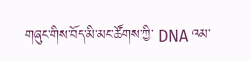གཞུང་གིས་བོད་མི་མང་ཚོགས་ཀྱི་ DNA འམ་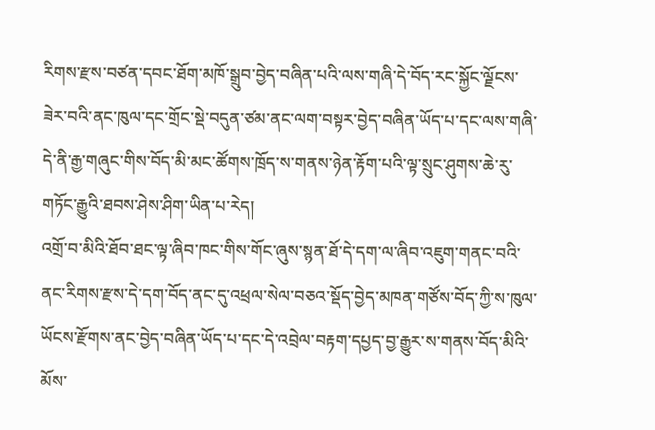རིགས་རྫས་བཙན་དབང་ཐོག་མཁོ་སྒྲུབ་བྱེད་བཞིན་པའི་ལས་གཞི་དེ་བོད་རང་སྐྱོང་ལྗོངས་ཟེར་བའི་ནང་ཁུལ་དང་གྲོང་སྡེ་བདུན་ཙམ་ནང་ལག་བསྟར་བྱེད་བཞིན་ཡོད་པ་དང་ལས་གཞི་དེ་ནི་རྒྱ་གཞུང་གིས་བོད་མི་མང་ཚོགས་ཁྲོད་ས་གནས་ཉེན་རྟོག་པའི་ལྟ་སྲུང་ཤུགས་ཆེ་རུ་གཏོང་རྒྱུའི་ཐབས་ཤེས་ཤིག་ཡིན་པ་རེད།
འགྲོ་བ་མིའི་ཐོབ་ཐང་ལྟ་ཞིབ་ཁང་གིས་གོང་ཞུས་སྙན་ཐོ་དེ་དག་ལ་ཞིབ་འཇུག་གནང་བའི་ནང་རིགས་རྫས་དེ་དག་བོད་ནང་དུ་འཕྲལ་སེལ་བཅའ་སྡོད་བྱེད་མཁན་གཙོས་བོད་ཀྱི་ས་ཁུལ་ཡོངས་རྫོགས་ནང་བྱེད་བཞིན་ཡོད་པ་དང་དེ་འབྲེལ་བརྟག་དཔྱད་བྱ་རྒྱུར་ས་གནས་བོད་མིའི་མོས་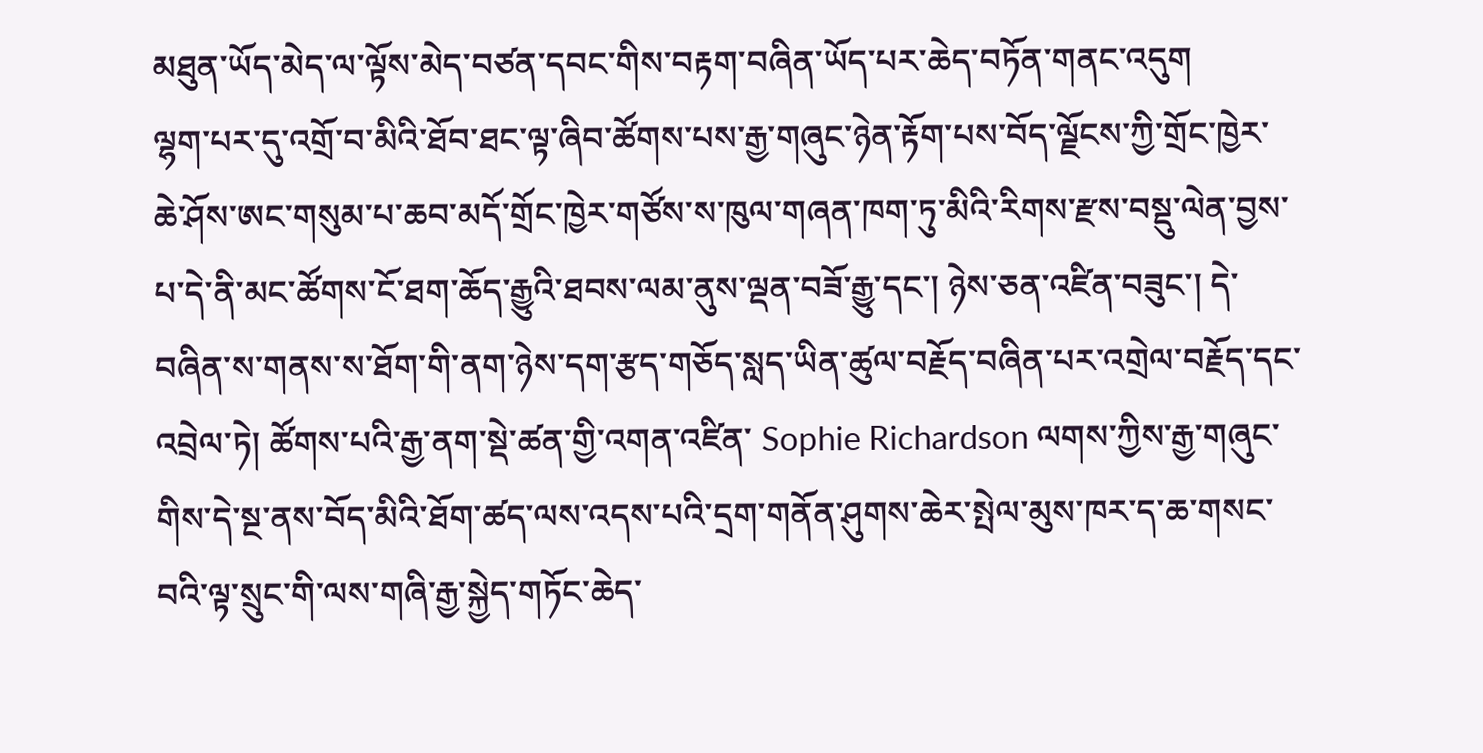མཐུན་ཡོད་མེད་ལ་ལྟོས་མེད་བཙན་དབང་གིས་བརྟག་བཞིན་ཡོད་པར་ཆེད་བཏོན་གནང་འདུག
ལྷག་པར་དུ་འགྲོ་བ་མིའི་ཐོབ་ཐང་ལྟ་ཞིབ་ཚོགས་པས་རྒྱ་གཞུང་ཉེན་རྟོག་པས་བོད་ལྗོངས་ཀྱི་གྲོང་ཁྱེར་ཆེ་ཤོས་ཨང་གསུམ་པ་ཆབ་མདོ་གྲོང་ཁྱེར་གཙོས་ས་ཁུལ་གཞན་ཁག་ཏུ་མིའི་རིགས་རྫས་བསྡུ་ལེན་བྱས་པ་དེ་ནི་མང་ཚོགས་ངོ་ཐག་ཆོད་རྒྱུའི་ཐབས་ལམ་ནུས་ལྡན་བཟོ་རྒྱུ་དང་། ཉེས་ཅན་འཛིན་བཟུང་། དེ་བཞིན་ས་གནས་ས་ཐོག་གི་ནག་ཉེས་དག་རྩད་གཅོད་སླད་ཡིན་ཚུལ་བརྗོད་བཞིན་པར་འགྲེལ་བརྗོད་དང་འབྲེལ་ཏེ། ཚོགས་པའི་རྒྱ་ནག་སྡེ་ཚན་གྱི་འགན་འཛིན་ Sophie Richardson ལགས་ཀྱིས་རྒྱ་གཞུང་གིས་དེ་སྔ་ནས་བོད་མིའི་ཐོག་ཚད་ལས་འདས་པའི་དྲག་གནོན་ཤུགས་ཆེར་སྤེལ་མུས་ཁར་ད་ཆ་གསང་བའི་ལྟ་སྲུང་གི་ལས་གཞི་རྒྱ་སྐྱེད་གཏོང་ཆེད་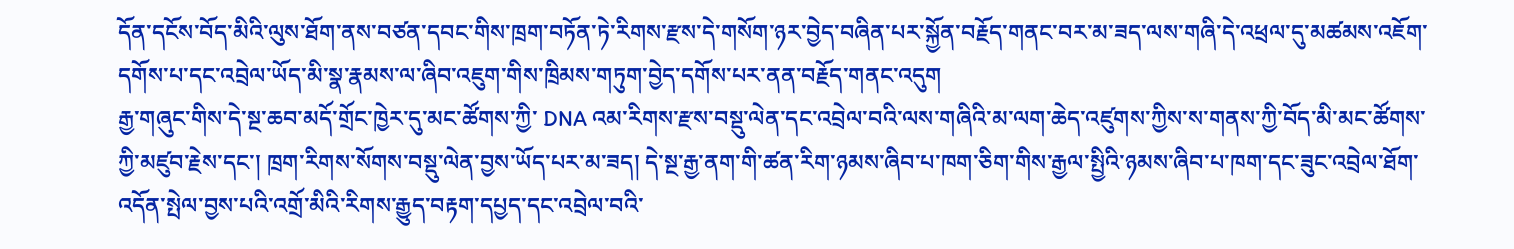དོན་དངོས་བོད་མིའི་ལུས་ཐོག་ནས་བཙན་དབང་གིས་ཁྲག་བཏོན་ཏེ་རིགས་རྫས་དེ་གསོག་ཉར་བྱེད་བཞིན་པར་སྐྱོན་བརྗོད་གནང་བར་མ་ཟད་ལས་གཞི་དེ་འཕྲལ་དུ་མཚམས་འཇོག་དགོས་པ་དང་འབྲེལ་ཡོད་མི་སྣ་རྣམས་ལ་ཞིབ་འཇུག་གིས་ཁྲིམས་གཏུག་བྱེད་དགོས་པར་ནན་བརྗོད་གནང་འདུག
རྒྱ་གཞུང་གིས་དེ་སྔ་ཆབ་མདོ་གྲོང་ཁྱེར་དུ་མང་ཚོགས་ཀྱི་ DNA འམ་རིགས་རྫས་བསྡུ་ལེན་དང་འབྲེལ་བའི་ལས་གཞིའི་མ་ལག་ཆེད་འཛུགས་ཀྱིས་ས་གནས་ཀྱི་བོད་མི་མང་ཚོགས་ཀྱི་མཛུབ་རྗེས་དང་། ཁྲག་རིགས་སོགས་བསྡུ་ལེན་བྱས་ཡོད་པར་མ་ཟད། དེ་སྔ་རྒྱ་ནག་གི་ཚན་རིག་ཉམས་ཞིབ་པ་ཁག་ཅིག་གིས་རྒྱལ་སྤྱིའི་ཉམས་ཞིབ་པ་ཁག་དང་ཟུང་འབྲེལ་ཐོག་འདོན་སྤེལ་བྱས་པའི་འགྲོ་མིའི་རིགས་རྒྱུད་བརྟག་དཔྱད་དང་འབྲེལ་བའི་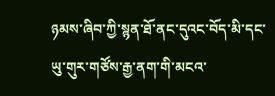ཉམས་ཞིབ་ཀྱི་སྙན་ཐོ་ནང་དུའང་བོད་མི་དང་ཡུ་གུར་གཙོས་རྒྱ་ནག་གི་མངའ་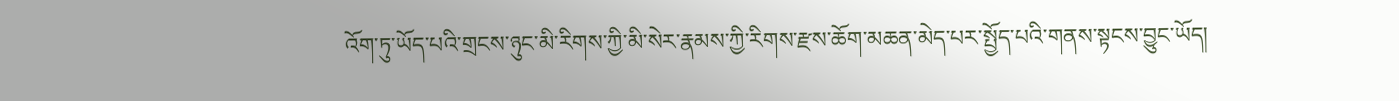འོག་ཏུ་ཡོད་པའི་གྲངས་ཉུང་མི་རིགས་ཀྱི་མི་སེར་རྣམས་ཀྱི་རིགས་རྫས་ཆོག་མཆན་མེད་པར་སྤྱོད་པའི་གནས་སྟངས་བྱུང་ཡོད།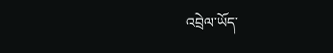འབྲེལ་ཡོད་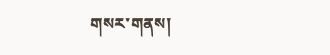གསར་གནས།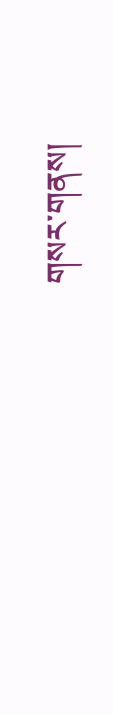གསར་གནས།